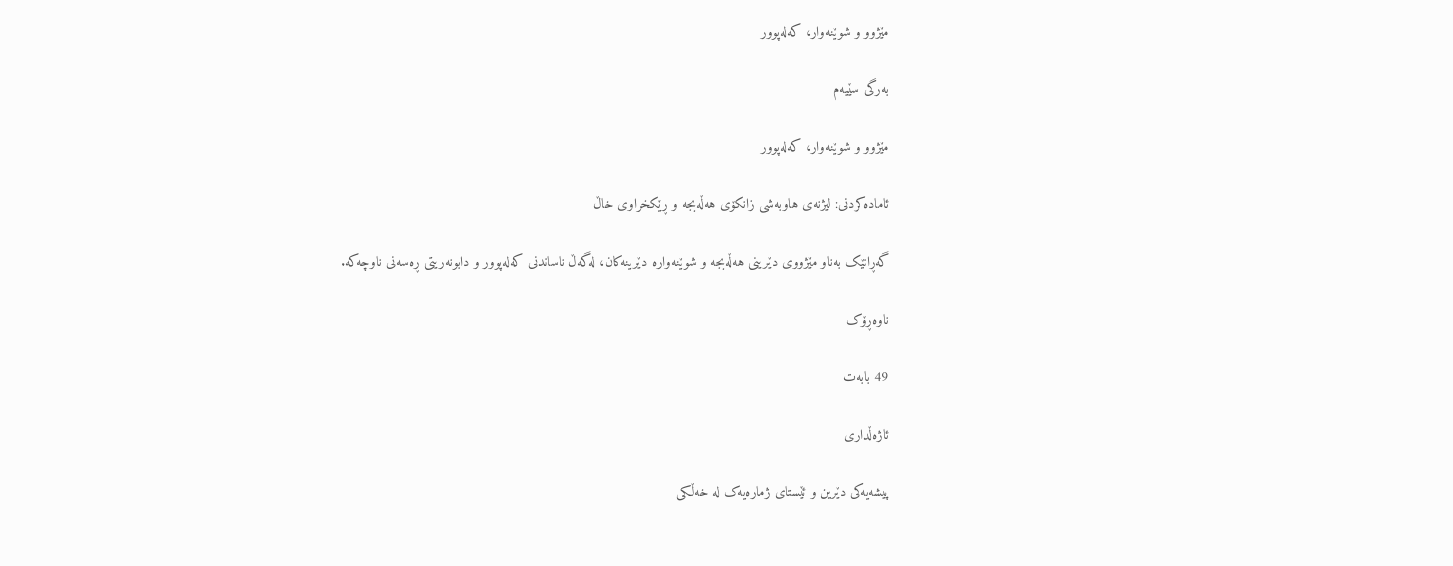مێژوو و شوێنەوار، کەلەپوور

بەرگی سێیەم

مێژوو و شوێنەوار، کەلەپوور

ئامادەکردنی: لیژنه‌ی هاوبه‌شی زانكۆی هه‌ڵه‌بجه‌ و ڕێكخراوی خاڵ

گەڕانێک بەناو مێژووی دێرینی هەڵەبجە و شوێنەوارە دێرینەکان، لەگەڵ ناساندنی کەلەپوور و دابونەریتی ڕەسەنی ناوچەکە.

ناوەڕۆک

49 بابەت

ئاژەڵداری

پیشەیەکی دێرین و ئێستای ژمارەیەک لە خەڵکی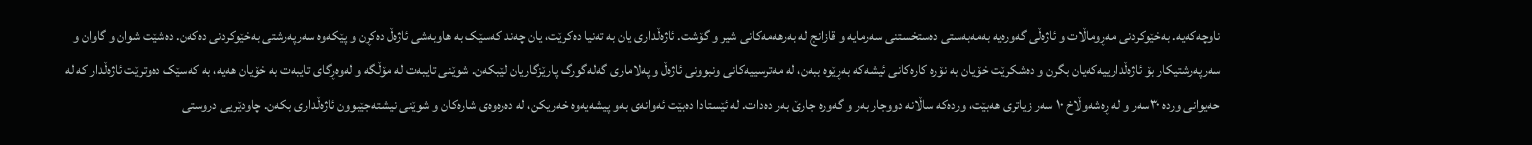ناوچەکەیە. بەخێوکردنی مەڕوماڵات و ئاژەڵی گەورەیە بەمەبەستی دەستخستنی سەرمایە و قازانج لە بەرهەمەکانی شیر و گۆشت. ئاژەڵداری یان بە تەنیا دەکرێت، یان چەند کەسێک بە هاوبەشی ئاژەڵ دەکڕن و پێکەوە سەرپەرشتی بەخێوکردنی دەکەن. دەشێت شوان و گاوان و سەرپەرشتیکار بۆ ئاژەڵدارییەکەیان بگرن و دەشکرێت خۆیان بە نۆرە کارەکانی ئیشەکە بەڕێوە ببەن، لە مەترسییەکانی ونبوونی ئاژەڵ و پەلاماری گەلەگورگ پارێزگاریان لێبکەن. شوێنی تایبەت لە مۆڵگە و لەوەڕگای تایبەت بە خۆیان هەیە، بە کەسێک دەوترێت ئاژەڵدار کە لە حەیوانی وردە ٣٠سەر و لە ڕەشەوڵاخ ١٠ سەر زیاتری هەبێت، وردەکە ساڵانە دووجار بەر و گەورە جارێ بەر دەدات. لە ئێستادا دەبێت ئەوانەی بەو پیشەیەوە خەریکن، لە دەرەوەی شارەکان و شوێنی نیشتەجێبوون ئاژەڵداری بکەن. چاودێریی دروستی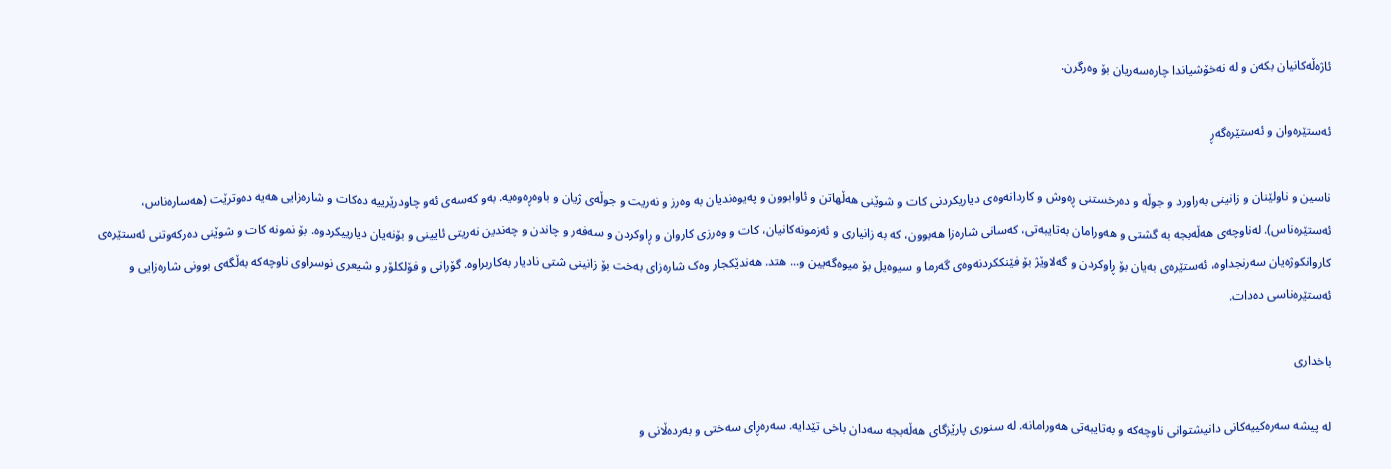ئاژەڵەکانیان بکەن و لە نەخۆشیاندا چارەسەریان بۆ وەرگرن.

ئەستێرەوان و ئەستێرەگەڕ

ناسین و ناولێنان و زانینی بەراورد و جوڵە و دەرخستنی ڕەوش و کاردانەوەی دیاریکردنی کات و شوێنی هەڵهاتن و ئاوابوون و پەیوەندیان بە وەرز و نەریت و جوڵەی ژیان و باوەڕەوەیە. بەو کەسەی ئەو چاودرێرییە دەکات و شارەزایی هەیە دەوترێت (هەسارەناس، ئەستێرەناس). لەناوچەی هەڵەبجە بە گشتی و هەورامان بەتایبەتی، کەسانی شارەزا هەبوون، کە بە زانیاری و ئەزمونەکانیان، کات و وەرزی کاروان و ڕاوکردن و سەفەر و چاندن و چەندین نەریتی ئایینی و بۆنەیان دیارییکردوە. بۆ نمونە کات و شوێنی دەرکەوتنی ئەستێرەی کاروانکوژەیان سەرنجداوە، ئەستێرەی بەیان بۆ ڕاوکردن و گەلاوێژ بۆ فێنککردنەوەی گەرما و سیوەیل بۆ میوەگەیین و... هتد. هەندێکجار وەک شارەزای بەخت بۆ زانینی شتی نادیار بەکاربراوە. گۆرانی و فۆلکلۆر و شیعری نوسراوی ناوچەکە بەڵگەی بوونی شارەزایی و ئەستێرەناسی دەدات.

باخدارى

لە پیشە سەرەکییەکانی دانیشتوانى ناوچەکە و بەتایبەتی هەورامانە. لە سنوری پارێزگای هەڵەبجە سەدان‌ باخی تێدایە. سەرەڕای سەختى و بەردەڵانى و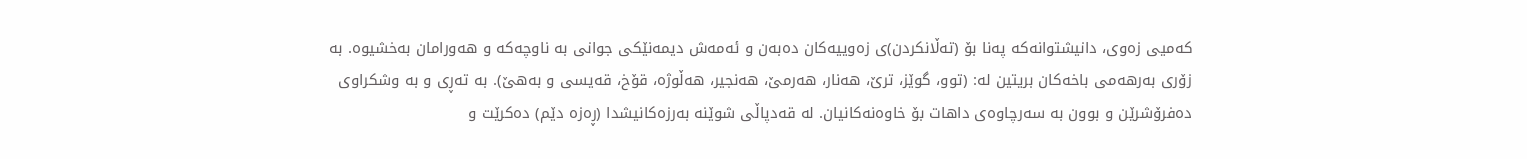کەمیى زەوی‌، دانیشتوانەکە پەنا بۆ (تەڵانکردن)ی زەوییەکان دەبەن و ئەمەش دیمەنێکی جوانی بە ناوچەکە و هەورامان بەخشیوە. بە زۆری بەرهەمى باخەکان بریتین‌ لە: (توو، گوێز، ترێ، هەنار، هەرمێ، هەنجیر، هەڵوژە، قۆخ، قەیسى و بەهێ). به ‌تەڕى و بە وشکراو‌ى دەفرۆشرێن و بوون‌ بە سەرچاوەی داهات بۆ خاوەنەکانیان. لە قەدپاڵى شوێنە بەرزەکانیشدا‌ (ڕەزە دێم) دەکرێت و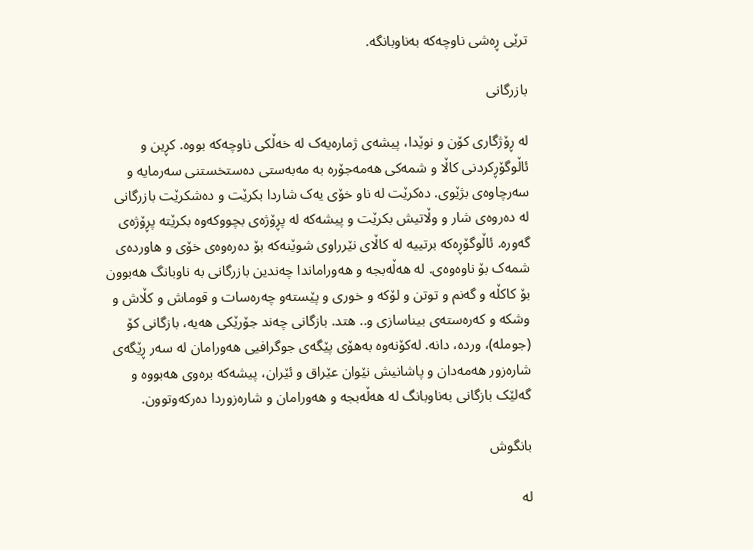ترێى ڕەشی ناوچەکە بەناوبانگە.

بازرگانی

لە ڕۆژگاری کۆن و نوێدا، پیشەی ژمارەیەک لە خەڵکی ناوچەکە بووه. کڕین و ئاڵوگۆڕکردنی کاڵا و شمەکی هەمەجۆرە بە مەبەستی دەستخستنی سەرمایە و سەرچاوەی بژێوی. دەکرێت لە ناو خۆی یەک شاردا بکرێت و دەشکرێت بازرگانی لە دەروەی شار و وڵاتیش بکرێت و پیشەکە لە پڕۆژەی بچووکەوە بکرێتە پڕۆژەی گەورە. ئاڵوگۆڕەکە برتییە لە کاڵای نێرراوی شوێنەکە بۆ دەرەوەی خۆی و هاوردەی شمەک بۆ ناوەوەی. لە هەڵەبجە و هەوراماندا چەندین بازرگانی بە ناوبانگ هەبوون بۆ کاکڵە و گەنم و توتن و لۆکە و خوری و پێستەو چەرەسات و قوماش و کڵاش و وشکە و کەرەستەی بیناسازی و.. هتد. بازگانی چەند جۆرێکی هەیە، بازگانی کۆ (جوملە)، وردە، دانە. لەکۆنەوە بەهۆی پێگەی جوگرافیی هەورامان لە سەر ڕێگەی شارەزور هەمەدان و پاشانیش نێوان عێراق و ئێران، پیشەکە برەوی هەبووە و گەلێک بازگانی بەناوبانگ لە هەڵەبجە و هەورامان و شارەزوردا دەرکەوتوون.

بانگوش

لە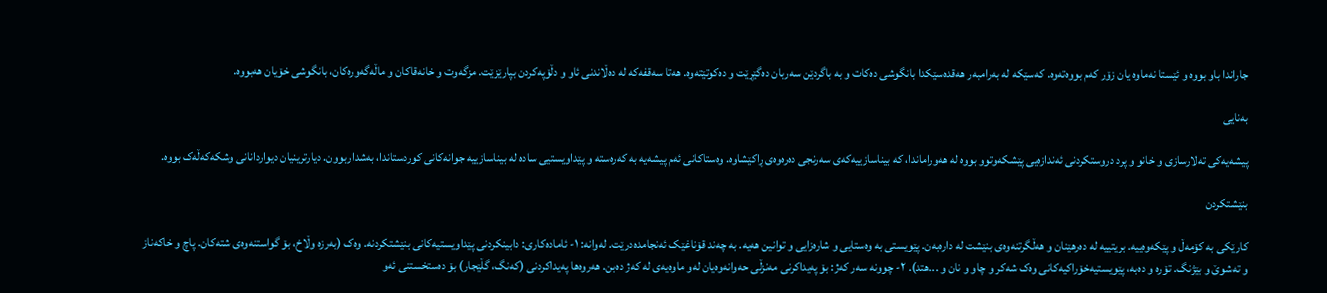جاراندا باو بووە و ئێستا نەماوە یان زۆر کەم بووەتەوە. کەسێکە لە بەرامبەر هەقدەسێکدا بانگوشی دەکات و بە باگردێن سەربان دەگێڕێت و دەکوتێتەوە. هەتا سەقفەکە لە دەڵاندنی ئاو و دڵۆپەکردن بپارێزێت. مزگەوت و خانەقاکان و ماڵەگەورەکان، بانگوشی خۆیان هەبووە.

بەنایی

پیشەیەکی تەلارسازی و خانو و پرد دروستکردنی ئەندازەیی پێشکەوتوو بووە لە هەوراماندا، کە بیناسازییەکەی سەرنجی دەرەوەی ڕاکێشاوە. وەستاکانی ئەم پیشەیە بە کەرەستە و پێداویستیی سادە لە بیناسازییە جوانەکانی کوردستاندا، بەشداربوون. دیارترینیان دیواردانانی وشکەکەڵەک بووە.

بنێشتکردن

کارێکی بە کۆمەڵ و پێکەوەییە. بریتییە لە دەرهێنان و هەڵگرتنەوەی بنێشت لە دارەبەن. پێویستی بە وەستایی و شارەزایی و توانین هەیە. بە چەند قۆناغێک ئەنجامدەدرێت. لەوانە: ١- ئامادەکاری: دابینکردنی پێداویستیەکانی بنێشتکردنە. وەک (بەرزە وڵاخ، بۆ گواستنەوەی شتەکان. پاچ و خاکەناز و تەشوێ و بێژنگ. تۆرە و دەبە، پێویستیەخۆراکیەکانی وەک شەکر و چاو و نان و ...هتد). ٢- چوونە سەر کەژ: بۆ پەیداکرنی مەنزڵی حەوانەوەیان لەو ماوەیەی لە کەژ دەبن. هەروەها پەیداکردنی (کەنگ، گڵێجار) بۆ دەستخستنی ئەو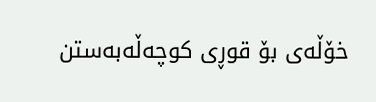خۆڵەی بۆ قوڕی کوچەڵەبەستن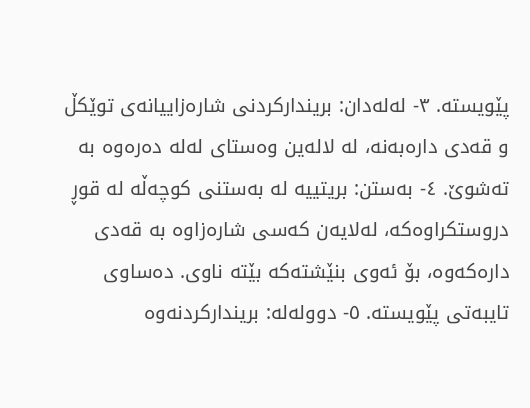پێویستە. ٣- لەلەدان: بریندارکردنی شارەزاییانەی توێکڵ و قەدی دارەبەنە، لە لالەین وەستای لەلە دەرەوە بە تەشوێ. ٤- بەستن: بریتییە لە بەستنی کوچەڵە لە قوڕ دروستکراوەکە، لەلایەن کەسی شارەزاوە بە قەدی دارەکەوە، بۆ ئەوی بنێشتەکە بێتە ناوی. دەساوی تایبەتی پێویستە. ٥- دوولەلە: بریندارکردنەوە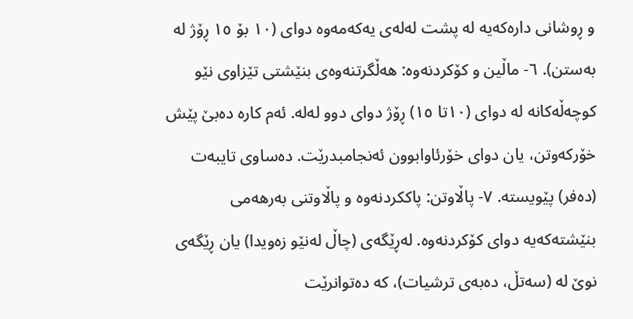و ڕوشانی دارەکەیە لە پشت لەلەی یەکەمەوە دوای (١٠ بۆ ١٥ ڕۆژ لە بەستن). ٦- ماڵین و کۆکردنەوە: هەڵگرتنەوەی بنێشتی تێزاوی نێو کوچەڵەکانە لە دوای (١٠تا ١٥) ڕۆژ دوای دوو لەلە. ئەم کارە دەبێ پێش خۆرکەوتن، یان دوای خۆرئاوابوون ئەنجامبدرێت. دەساوی تایبەت (دەفر) پێویستە. ٧- پاڵاوتن: پاککردنەوە و پاڵاوتنی بەرهەمی بنێشتەکەیە دوای کۆکردنەوە. لەڕێگەی (چاڵ لەنێو زەویدا) یان ڕێگەی نوێ لە (سەتڵ، دەبەی ترشیات)، کە دەتوانرێت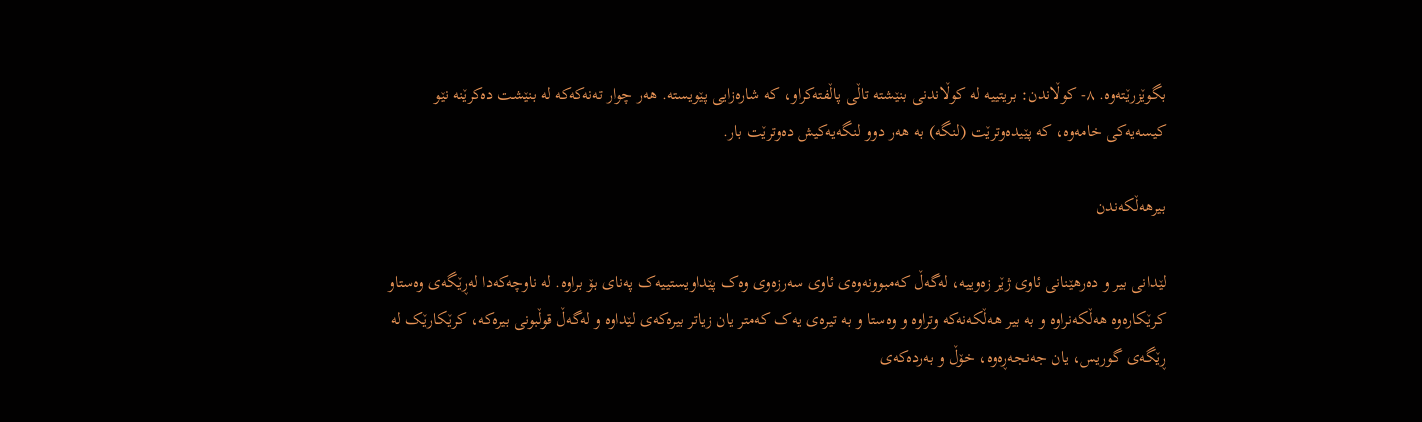بگوێزرێتەوە. ٨- کوڵاندن: بریتییە لە کوڵاندنی بنێشتە تاڵی پاڵفتەکراو، کە شارەزایی پێویستە. هەر چوار تەنەکەکە لە بنێشت دەکرێنە نێو کیسەیەکی خامەوە، کە پێیدەوترێت (لنگە) بە هەر دوو لنگەیەکیش دەوترێت بار.

بیرهەڵکەندن

لێدانی بیر و دەرهێنانی ئاوی ژێر زەوییە، لەگەڵ کەمبوونەوەی ئاوی سەرزەوی وەک پێداویستییەک پەنای بۆ براوە. لە ناوچەکەدا لەڕێگەی وەستاو کرێکارەوە هەڵکەنراوە و بە بیر هەڵکەنەکە وتراوە و وەستا و بە تیرەی یەک کەمتر یان زیاتر بیرەکەی لێداوە و لەگەڵ قوڵبونی بیرەکە، کرێکارێک لە ڕێگەی گوریس، یان جەنجەڕەوە، خۆڵ و بەردەکەی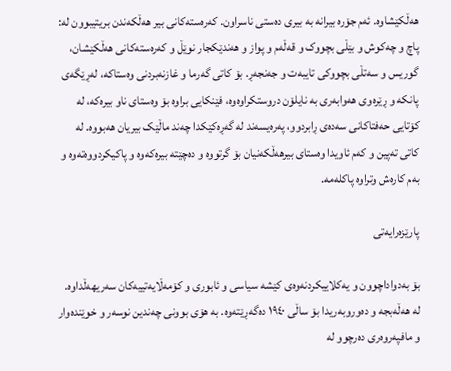هەڵکێشاوە. ئەم جۆرە بیرانە بە بیری دەستی ناسراون. کەرەستەکانی بیر هەڵکەندن بریتیبوون‌ لە: پاچ و چەکوش و بێڵی بچووک و قەڵەم و پواز و هەندێکجار نوێڵ و کەرەستەکانی هەڵکێشان، گوریس و سەتڵی بچووکی تایبەت و جەنجەڕ. بۆ کاتی گەرما و غازنەبردنی وەستاکە، لەڕێگەی پانکە و ڕێرەوی هەوابەری بە نایلۆن دروستکراوەوە، فێنکایی براوە بۆ وەستای ناو بیرەکە، لە کۆتایی حەفتاکانی سەدەی ڕابردوو، پەرەیسەند لە گەڕەکێکدا چەند ماڵێک بیریان هەبووە. لە کاتی تەپین و کەم ئاویدا وەستای بیرهەڵکەنیان بۆ گرتووە‌ و دەچێتە بیرەکەوە و پاکیکردووەتەوە و بەم کارەش وتراوە پاکلەمە.

پارێزەرایەتی

بۆ بەدواداچوون و یەکلاییکردنەوەی کێشە سیاسی و ئابوری و کۆمەڵایەتییەکان سەریهەڵداوە. لە هەڵەبجە و دەوروبەریدا بۆ ساڵی ١٩٤٠ دەگەڕێتەوە. بە هۆی بوونی چەندین نوسەر و خوێندەوار و مافپەروەری دەرچوو لە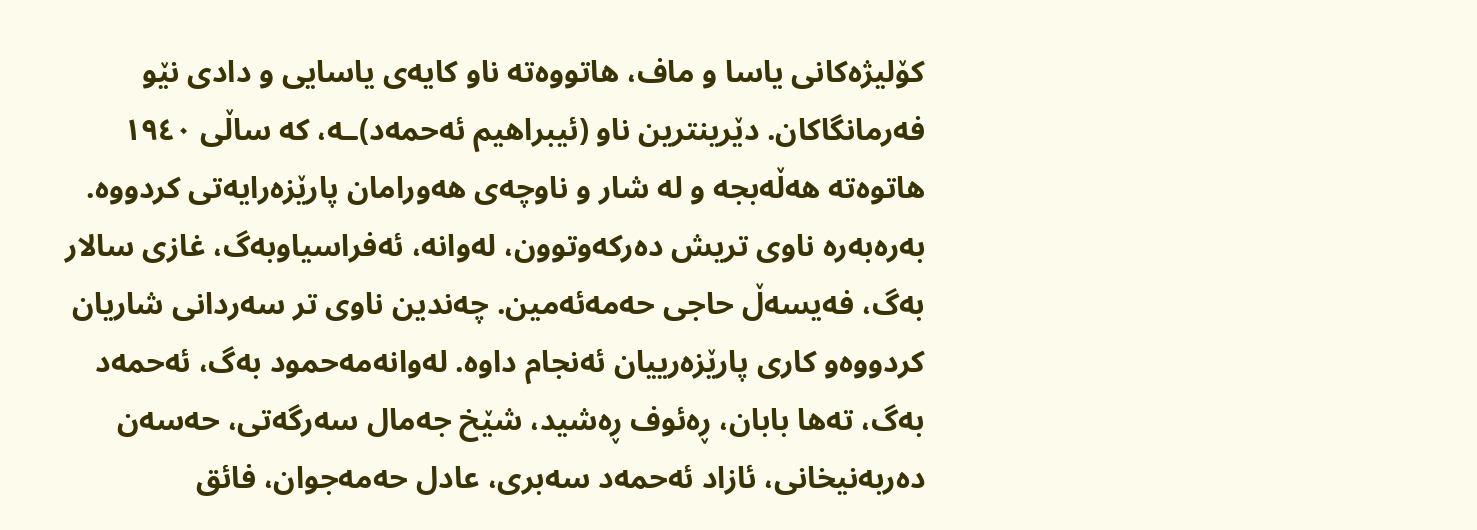کۆلیژەکانی یاسا و ماف، هاتووەتە ناو کایەی یاسایی و دادی نێو فەرمانگاکان. دێرینترین ناو (ئیبراهیم ئەحمەد)ـە، کە ساڵی ١٩٤٠ هاتوەتە هەڵەبجە و لە شار و ناوچەی هەورامان پارێزەرایەتی کردووە. بەرەبەرە ناوی تریش دەرکەوتوون، لەوانە، ئەفراسیاوبەگ، غازی سالار بەگ، فەیسەڵ حاجی حەمەئەمین. چەندین ناوی تر سەردانی شاریان کردووەو کاری پارێزەرییان ئەنجام داوە. لەوانەمەحمود بەگ، ئەحمەد بەگ، تەها بابان، ڕەئوف ڕەشید، شێخ جەمال سەرگەتی، حەسەن دەربەنیخانی، ئازاد ئەحمەد سەبری، عادل حەمەجوان، فائق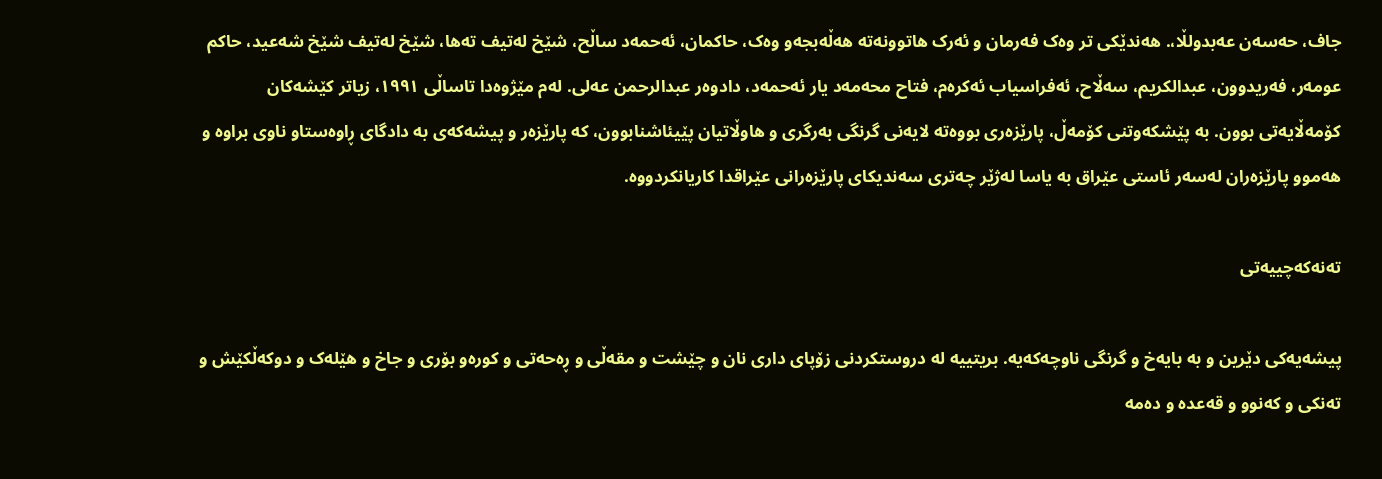جاف، حەسەن عەبدولڵا،. هەندێکی تر وەک فەرمان و ئەرک هاتوونەتە هەڵەبجەو وەک، حاکمان، ئەحمەد ساڵح، شێخ لەتیف تەها، شێخ لەتیف شێخ شەعید، حاکم عومەر، فەریدوون، عبدالکریم، سەڵاح، ئەفراسیاب ئەکرەم، فتاح محەمەد یار ئەحمەد، دادوەر عبدالرحمن عەلی. لەم مێژوەدا تاساڵی ١٩٩١، زیاتر کێشەکان کۆمەڵایەتی بوون. بە پێشکەوتنی کۆمەڵ، پارێزەری بووەتە لایەنی گرنگی بەرگری و هاوڵاتیان پێیئاشنابوون، کە پارێزەر و پیشەکەی بە دادگای ڕاوەستاو ناوی براوە و هەموو پارێزەران لەسەر ئاستی عێراق بە یاسا لەژێر چەتری سەندیکای پارێزەرانی عێراقدا کاریانکردووە.

تەنەکەچییەتی

پیشەیەکی دێرین و بە بایەخ و گرنگی ناوچەکەیە. بریتییە لە دروستکردنی زۆپای داری نان و چێشت و مقەڵی و ڕەحەتی و کورەو بۆری و جاخ و هێلەک و دوکەڵکێش و تەنکی و کەنوو و قەعدە و دەمە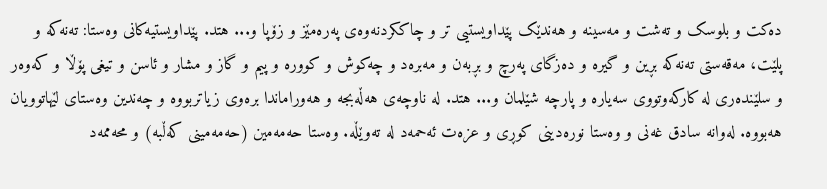دەکت و بلوسک و تەشت و مەسینە و هەندێک پێداویستیی تر و چاککردنەوەی پەرەمێز و زۆپا و... هتد. پێداویستیەکانی وەستا: تەنەکە و پلێت، مەقەستی تەنەکە بڕین و گیرە و دەزگای پەرچ و بڕبەن و مەبرەد و چەکوش و کوورە و پیم و گاز و مشار و ئاسن و تیغی پۆڵا و کەوەر و سلێندەری لە کارکەوتووی سەیارە و پارچە شێلمان و... هتد. لە ناوچەی هەڵەبجه ‌و هەوراماندا برەوی زیاتربووە و چەندین وەستای لێهاتوویان هەبووە. لەوانە سادق غەنی و وەستا نورەدینی کوڕی و عزەت ئەحمەد لە تەوێڵە. وەستا حەمەمین (حەمەمینی کەڵبە) و محەممەد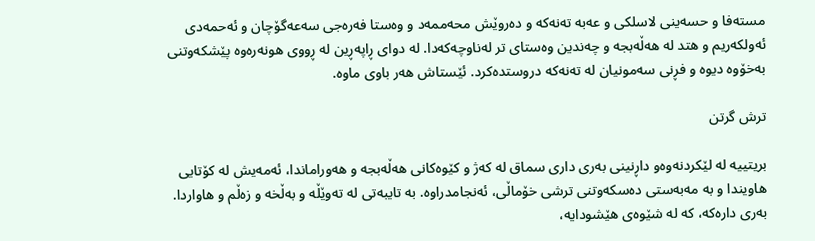مستەفا و حسەینی لاسلکی و عەبە تەنەکە و دەروێش محەممەد و وەستا فەرەجی سەعەگۆچان و ئەحمەدی ئەولکەریم و هتد لە هەڵەبجە و چەندین وەستای تر لەناوچەکەدا. لە دوای ڕاپەڕین لە ڕووی هونەرەوە پێشکەوتنی بەخۆوە دیوە و فڕنی سەمونیان لە تەنەکە دروستدەکرد. ئێستاش هەر باوی ماوە.

ترش گرتن

بریتییە لە لێکردنەوەو داڕنینی بەری داری سماق لە کەژ و کێوەکانی هەڵەبجە و هەوراماندا، ئەمەیش لە کۆتایی هاویندا و بە مەبەستی دەسکەوتنی ترشی خۆماڵی، ئەنجامدراوە. بە تایبەتی لە تەوێڵە و بەڵخە و زەڵم و هاواردا. بەری دارەکە، کە لە شێوەی هێشودایە،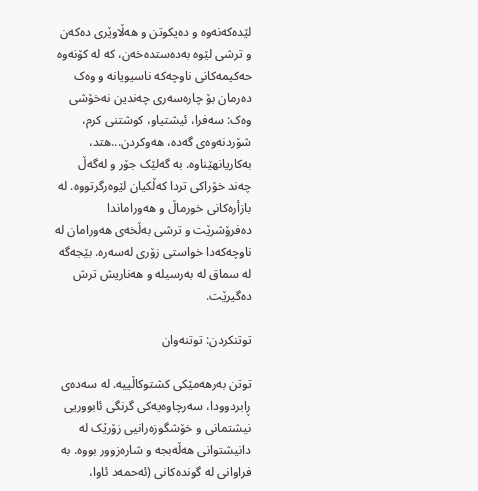لێدەکەنەوە و دەیکوتن و هەڵاوێری دەکەن و ترشی لێوە بەدەستدەخەن، کە لە کۆنەوە حەکیمەکانی ناوچەکە ناسیویانە و وەک دەرمان بۆ چارەسەری چەندین نەخۆشی وەک: سەفرا، ئیشتیاو، کوشتنی کرم، شۆردنەوەی گەدە، هەوکردن...هتد، بەکاریانهێناوە. بە گەلێک جۆر و لەگەڵ چەند خۆراکی تردا کەڵکیان لێوەرگرتووە. لە بازأرەکانی خورماڵ و هەوراماندا دەفرۆشرێت و ترشی بەڵخەی هەورامان لە ناوچەکەدا خواستی زۆری لەسەرە. بێجەگە لە سماق لە بەرسیلە و هەناریش ترش دەگیرێت.

توتنکردن: توتنەوان

توتن بەرهەمێکی کشتوکاڵییە. لە سەدەی ڕابردوودا، سەرچاوەیەکی گرنگی ئابووریی نیشتمانی و خۆشگوزەرانیی زۆرێک لە دانیشتوانی هەڵەبجە و شارەزوور بووە. بە فراوانی لە گوندەکانی (ئەحمەد ئاوا،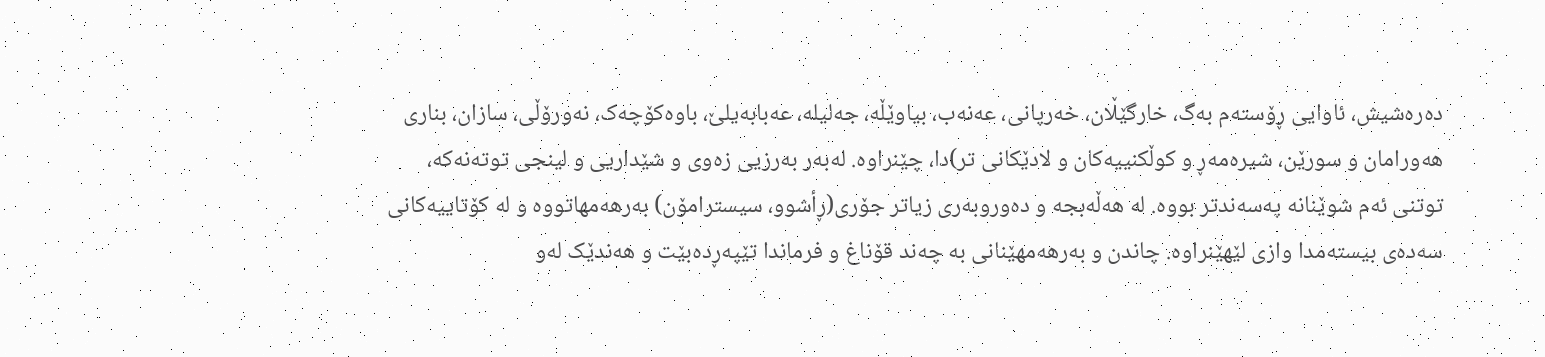دەرەشیش، ئاوایی ڕۆستەم بەگ، خارگێڵان، خەرپانی، عەنەب، بیاوێڵە، جەلیلە، عەبابەیلێ، باوەکۆچەک، نەورۆڵی، سازان، بناری هەورامان و سورێن، شیرەمەڕ و کوڵکنییەکان و لادێکانی تر)دا، چێنراوە. لەبەر بەرزیی زەوی و شێداریی و لینجی توتەنەکە، توتنی ئەم شوێنانە پەسەندتر بووە. لە هەڵەبجە و دەوروبەری زیاتر جۆری(ڕأشوو، سیسترامۆن) بەرهەمهاتووە و لە کۆتاییەکانی سەدەی بیستەمدا وازی لێهێنراوە. چاندن و بەرهەمهێنانی بە چەند قۆناغ و فرماندا تێپەڕدەبێت و هەندێک لەو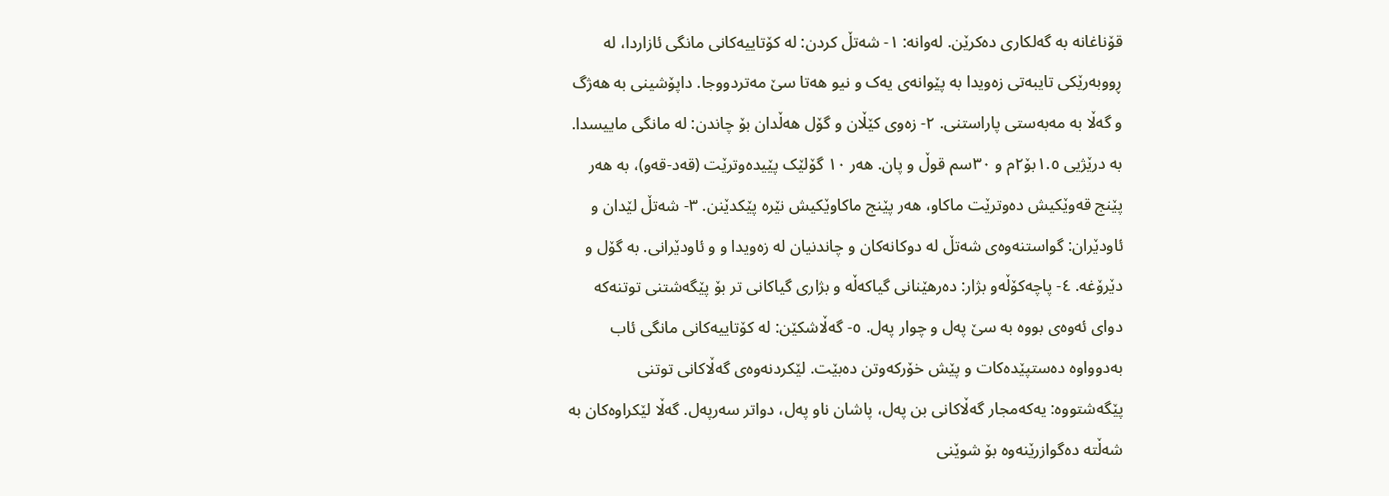قۆناغانە بە گەلکاری دەکرێن. لەوانە: ١- شەتڵ کردن: لە کۆتاییەکانی مانگی ئازاردا، لە ڕووبەرێکی تایبەتی زەویدا بە پێوانەی یەک و نیو هەتا سێ مەتردووجا. داپۆشینی بە هەژگ و گەڵا بە مەبەستی پاراستنی. ٢- زەوی کێڵان و گۆل هەڵدان بۆ چاندن: لە مانگی ماییسدا. بە درێژیی ١.٥بۆ٢م و ٣٠سم قوڵ و پان. هەر ١٠ گۆلێک پێیدەوترێت (قەد-قەو)، بە هەر پێنج قەوێکیش دەوترێت ماکاو، هەر پێنج ماکاوێکیش نێرە پێکدێنن. ٣- شەتڵ لێدان و ئاودێران: گواستنەوەی شەتڵ لە دوکانەکان و چاندنیان لە زەویدا و و ئاودێرانی. بە گۆل و دێرۆغە. ٤- پاچەکۆڵەو بژار: دەرهێنانی گیاکەڵە و بژاری گیاکانی تر بۆ پێگەشتنی توتنەکە دوای ئەوەی بووە بە سێ پەل و چوار پەل. ٥- گەڵاشکێن: لە کۆتاییەکانی مانگی ئاب بەدوواوە دەستپێدەکات و پێش خۆرکەوتن دەبێت. لێکردنەوەی گەڵاکانی توتنی پێگەشتووە: یەکەمجار گەڵاکانی بن پەل، پاشان ناو پەل، دواتر سەرپەل. گەڵا لێکراوەکان بە شەڵتە دەگوازرێنەوە بۆ شوێنی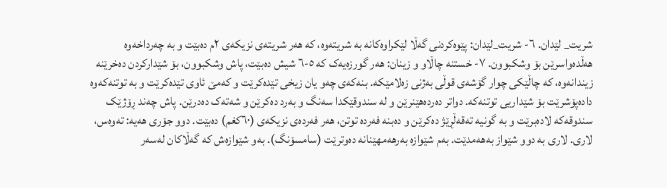شریت_ لێدان. ٦- شریت_لێدان: پێوەکردنی گەڵا لێکراوەکانە بە شریتەوە، کە هەر شریتەی نزیکەی ٢م دەبێت و بە چەرداخەوە هەڵدەواسرێن بۆ وشکبوون. ٧- خستنە چاڵاو و زینان: هەر گورزەیەک کە ٥-٦ شیش دەبێت، پاش وشکبوون، بۆ شێدارکردن دەخرێنە زیندانەوە، کە چاڵێکی چوار گۆشەی قوڵی بەژنی زەلامێکە. بنەکەی چەو یان زیخی تێدەکرێت و کەمێ ئاوی تێدەکرێت و بە توتنەکەوە دادەپۆشرێت بۆ شێداریی توتنەکە. دواتر دەردەهێنرێن و لە سندوقێکدا سەنگ و بەرد دەکرێن و شەتەک دەدرێن. پاش چەند ڕۆژێک سندوقەکە لادەبرێت و بە گونیە تەقەڵڕێژ دەکرێن و دەبنە فەردە توتن، هەر فەردەی نزیکەی (٦٠کغم) دەبێت. دوو جۆری هەیە: تەوەس، لاری. لاری بە دوو شێواز بەهەمدێت. بەم شێوازە بەرهەمهێنانە دەوترێت (سامسۆنگ). بەو شێوازەش کە گەڵاکان لەسەر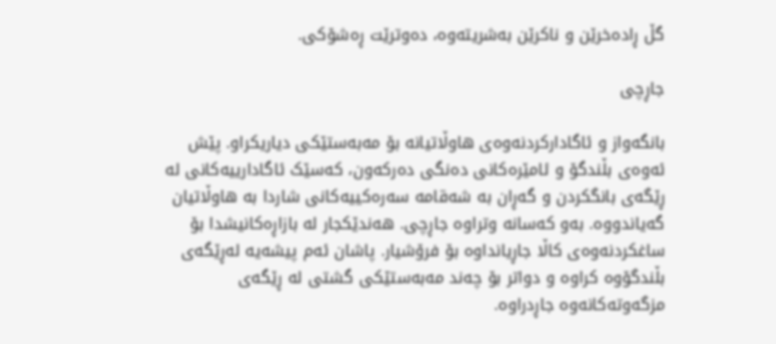گڵ ڕادەخرێن و ناکرێن بەشریتەوە، دەوترێت ڕەشۆکی.

جاڕچی

بانگەواز و ئاگادارکردنەوەی هاوڵاتیانە بۆ مەبەستێکی دیاریکراو. پێش ئەوەی بڵندگۆ و ئامێرەکانی دەنگی دەرکەون، کەسێک ئاگادارییەکانی لە ڕێگەی بانگکردن و گەڕان بە شەقامە سەرەکییەکانی شاردا بە هاوڵاتیان گەیاندووە. بەو کەسانە وتراوە جاڕچی. هەندێکجار لە بازاڕەکانیشدا بۆ ساغکردنەوەی کاڵا جاڕیانداوە بۆ فرۆشیار. پاشان ئەم پیشەیە لەڕێگەی بڵندگۆوە کراوە و دواتر بۆ چەند مەبەستێکی گشتی لە ڕێگەی مزگەوتەکانەوە جاڕدراوە.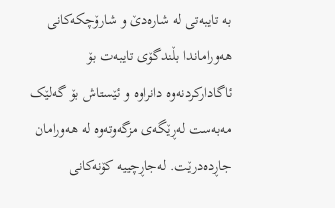بە تایبەتی لە شارەدێ و شارۆچکەکانی هەوراماندا بڵندگۆی تایبەت بۆ ئاگادارکردنەوە دانراوە و ئێستاش بۆ گەلێک مەبەست لەڕێگەی مزگەوتەوە لە هەورامان جاڕدەدرێت. لەجاڕچییە کۆنەکانی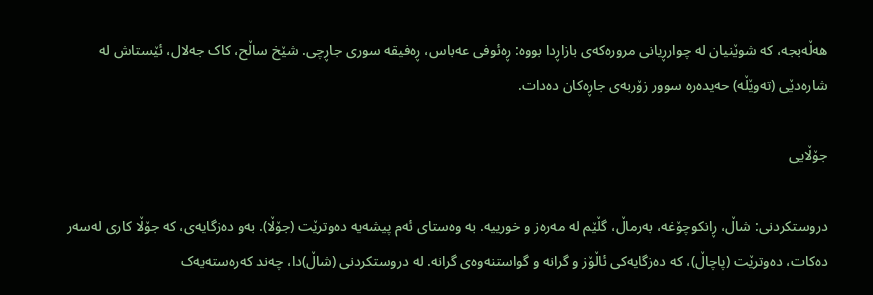هەڵەبجە، کە شوێنیان لە چوارڕیانی مرورەکەی بازاڕدا بووە: ڕەئوفی عەباس، ڕەفیقە سوری جاڕچی. شێخ ساڵح، کاک جەلال، ئێستاش لە شارەدێی (تەوێڵە) حەیدەرە سوور زۆربەی جاڕەکان دەدات.

جۆڵایی

دروستکردنی: شاڵ، ڕانکوچۆغە، بەرماڵ، گڵێم لە مەرەز و خورییە. بە وەستای ئەم پیشەیە دەوترێت (جۆڵا). بەو دەزگایەی، کە جۆڵا کاری لەسەر دەکات، دەوترێت (پاچاڵ)، کە دەزگایەکی ئاڵۆز و گرانە و گواستنەوەی گرانە‌. لە دروستکردنی (شاڵ)دا، چەند کەرەستەیەک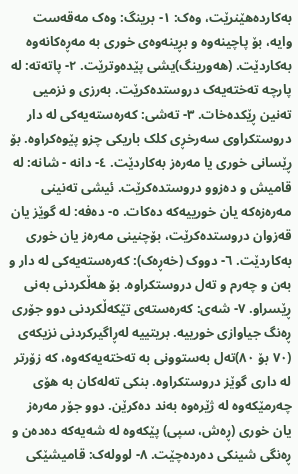بەکاردەهێنرێت، وەک: ١- برینگ: وەک مەقەست وایە، بۆ پاچینەوە و بڕینەوەی خوری بە مەڕەکانەوە بەکاردێت. (هەورینگ)یشی پێدەوترێت. ٢- پاتەتە: لە پارچە تەختەیەک دروستدەکرێت. بەرزی و نزمیی تەنین ڕێکدەخات. ٣- تەشی: کەرەستەیەکی لە دار دروستکراوی سەرخڕی کلک باریکی چزو پێوەکراوە. بۆ ڕێسانی خوری یا مەرەز بەکاردێت. ٤- دانە - شانە: لە قامیش و دەزوو دروستدەکرێت. ئیشی تەنینی مەرەزەکە یان خورییەکە دەکات. ٥- دەفە: لە گوێز یان قەزوان دروستدەکرێت، بۆچنینی مەرەز یان خوری بەکاردێت. ٦- دووک (خەڕەک): کەرەستەیەکی لە دار و بەن و چەرم و تەل دروستکراوە. بۆ هەڵکردنی بەنی ڕێسراو. ٧- شەی: کەرەستەی تێکەڵکردنی دوو جۆری ڕەنگ جیاوازی خورییە. بریتییە لەڕاگیرکردنی نزیکەی (٧٠ بۆ ٨٠)تەل بەستوونی بە تەختەیەکەوە، کە زۆرتر لە داری گوێز دروستکراوە. بنکی تەلەکان بە هۆی چەرمێکەوە لە ژێرەوە بەند دەکرێن. دوو جۆر مەرەز یان خوری (ڕەش، سپی) پێکەوە لە شەیەکە دەدەن و ڕەنگی شینکی دەردەچێت. ٨- لوولەک: قامیشێکی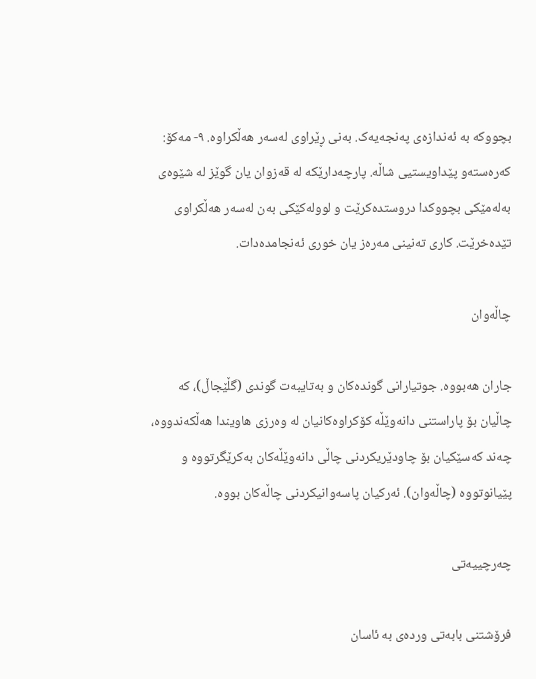بچووکە بە ئەندازەی پەنجەیەک. بەنی ڕێراوی لەسەر هەڵکراوە. ٩- مەکۆ: کەرەستەو پێداویستیی شاڵە. پارچەدارێکە لە قەزوان یان گوێز لە شێوەی بەلەمێکی بچووکدا دروستدەکرێت و لوولەکێکی بەن لەسەر هەڵکراوی تێدەخرێت. کاری تەنینی مەرەز یان خوری ئەنجامدەدات.

چاڵەوان

جاران هەبووە. جوتیارانی گوندەکان و بەتایبەت گوندی (گڵێجاڵ)، کە چاڵیان بۆ پاراستنی دانەوێڵه ‌کۆکراوەکانیان لە وەرزی هاویندا هەڵکەندووە، چەند کەسێکیان بۆ چاودێریکردنی چاڵی دانەوێڵەکان بەکرێگرتووە و پێیانوتووە (چاڵەوان). ئەرکیان پاسەوانیکردنی چاڵەکان بووە.

چەرچییەتی

فرۆشتنی بابەتی وردەی بە ئاسان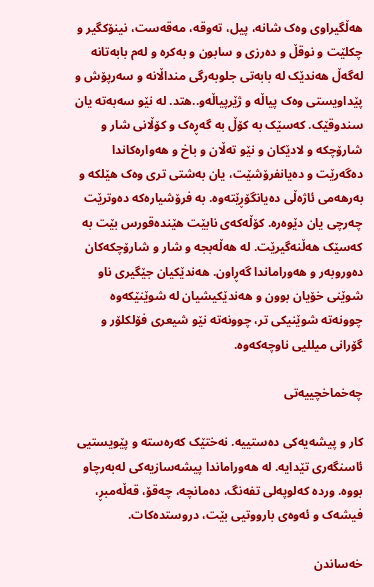هەڵگیراوی وەک شانە، پیل، تەوقە، مەقەست، نینۆکگیر و چکلێت و نوقڵ و دەرزی و سابون و بەکرە و لەم بابەتانە لەگەڵ هەندێک لە بابەتی جلوبەرگی منداڵانە و سەرپۆش و پێداویستی وەک پیاڵە و ژێرپیاڵەو..هتد. لە نێو سەبەتە یان سندوقێک. کەسێک بە کۆڵ بە گەڕەک و کۆڵانی شار و شارۆچکە و لادێکان و نێو تەڵان و باخ و هەوارەکاندا دەگەرێت و دەیانفرۆشێت، یان بەشتی تری وەک هێلکە و بەرهەمی ئاژەڵی دەیانگۆڕێتەوە. بە فرۆشیارەکە دەوترێت چەرچی یان دێوەرە. کۆڵەکەی نابێت هێندەقورس بێت بە کەسێک هەڵنەگیرێت. لە هەڵەبجە و شار و شارۆچکەکان دەوروبەر و هەوراماندا گەڕاون. هەندێکیان جێگیری ناو شوێنی خۆیان بوون و هەندێکیشیان لە شوێنێکەوە چوونەتە شوێنیکی تر، چوونەتە نێو شیعری فۆلکلۆر و گۆرانی میللیی ناوچەکەوە.

چەخماخچیيەتی

کار و پیشەیەکی دەستییە. نەختێک کەرەستە و پێویستیی ئاسنگەری تێدایە. لە هەوراماندا پیشەسازیەکی لەبەرچاو بووە. وردە کەلوپەلی تفەنگ، دەمانچە، چەقۆ، قەڵەمبڕ، فیشەک و ئەوەی بارووتیی بێت، دروستدەکات.

خەساندن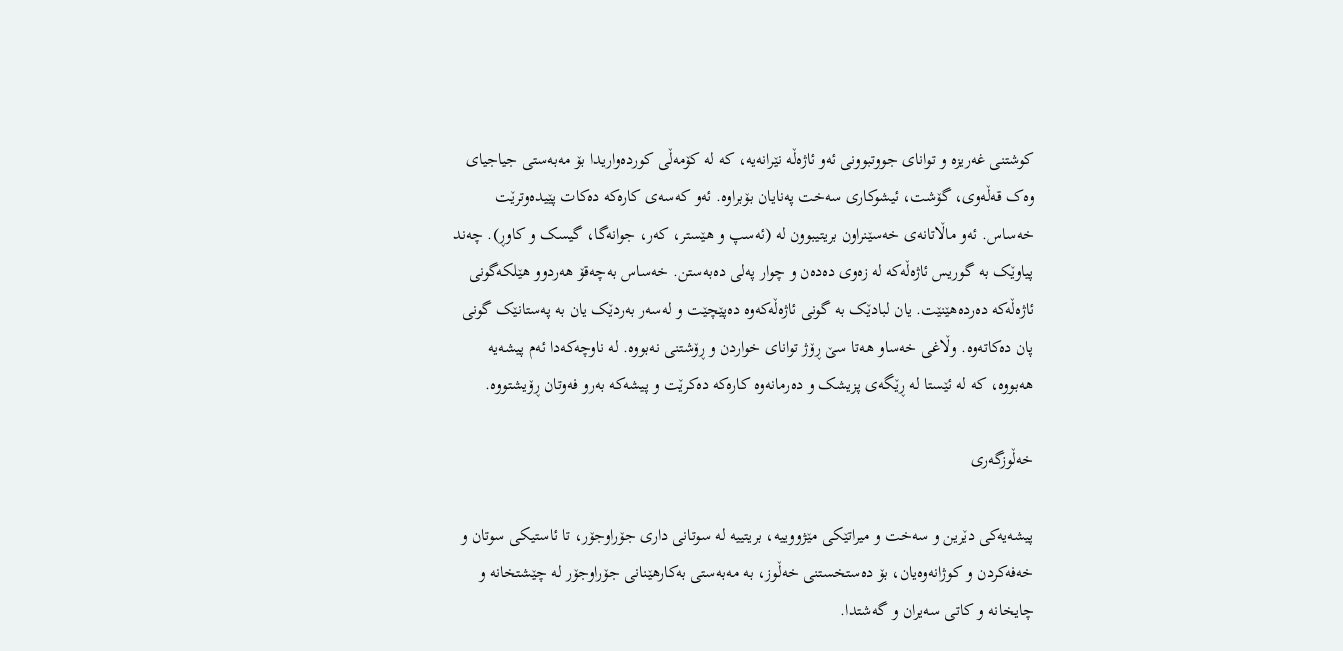کوشتنی غەریزە و توانای جووتبوونی ئەو ئاژەڵە نێرانەیه،‌ کە لە کۆمەڵی کوردەواریدا بۆ مەبەستی جیاجیای وەک قەڵەوی، گۆشت، ئیشوکاری سەخت پەنایان بۆبراوە. ئەو کەسەی کارەکە دەکات پێیدەوترێت خەساس. ئەو ماڵاتانەی خەسێنراون بریتیبوون لە (ئەسپ و هێستر، کەر، جوانەگا، گیسک و کاوڕ). چەند پیاوێک بە گوریس ئاژەڵەکە لە زەوی دەدەن و چوار پەلی دەبەستن. خەساس بەچەقۆ هەردوو هێلکەگونی ئاژەڵەکە دەردەهێنێت. یان لبادێک بە گونی ئاژەڵەکەوە دەپێچێت و لەسەر بەردێک یان بە پەستانێک گونی پان دەکاتەوە. وڵاغی خەساو هەتا سێ ڕۆژ توانای خواردن و ڕۆشتنی نەبووە. لە ناوچەکەدا ئەم پیشەیە هەبووه،‌ کە لە ئێستا لە ڕێگەی پزیشک و دەرمانەوە کارەکە دەکرێت و پیشەکە بەرو فەوتان ڕۆیشتووە.

خەڵوزگەری

پیشەیەکی دێرین و سەخت و میراتێکی مێژووییە، بریتییە لە سوتانی داری جۆراوجۆر، تا ئاستیکی سوتان و خەفەکردن و کوژانەوەیان، بۆ دەستخستنی خەڵوز، بە مەبەستی بەکارهێنانی جۆراوجۆر لە چێشتخانە و چایخانە و کاتی سەیران و گەشتدا.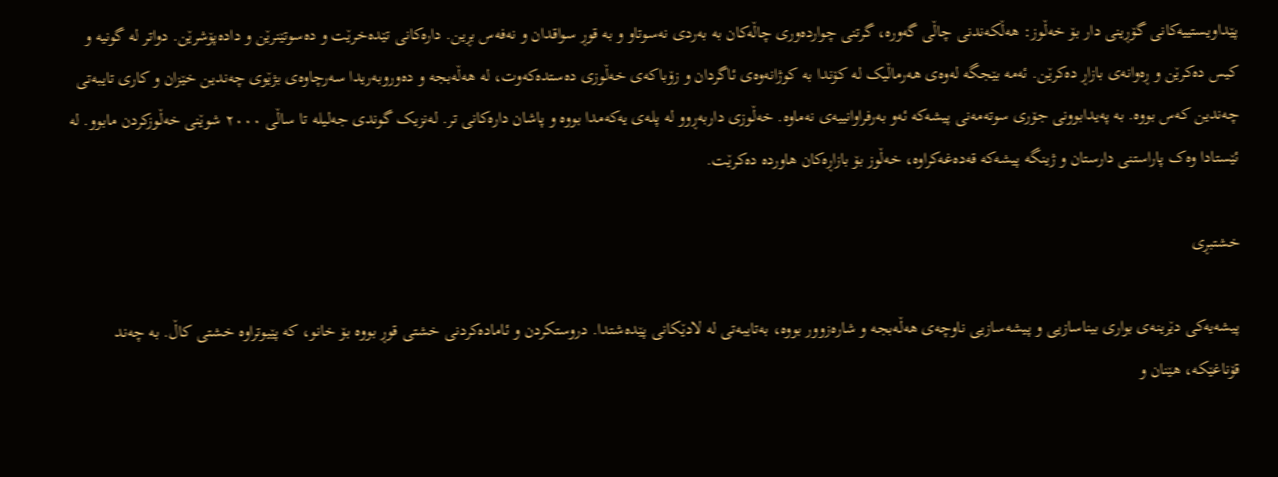پێداویستییەکانی گۆڕینی دار بۆ خەڵوز: هەڵکەندنی چاڵی گەورە، گرتنی چواردەوری چاڵەکان بە بەردی نەسوتاو و بە قوڕ سواقدان و نەفەس بڕین. دارەکانی تێدەخرێت و دەسوتێنرێن و دادەپۆشرێن. دواتر لە گونیە و کیس دەکرێن و ڕەوانەی بازاڕ دەکرێن. ئەمە بێجگە لەوەی هەرماڵیک لە کۆندا بە کوژانەوەی ئاگردان و زۆباکەی خەڵوزی دەستدەکەوت، لە هەڵەبجە و دەوروبەریدا سەرچاوەی بژێوی چەندین خێزان و کاری تایبەتی چەندین کەس بووە. بە پەیدابوونی جۆری سوتەمەنی پیشەکە ئەو بەرفراوانییەی نەماوە. خەڵوزی داربەڕوو لە پلەی یەکەمدا بووە و پاشان دارەکانی تر. لەنزیک گوندی جەلیلە تا ساڵی ٢٠٠٠ شوێنی خەڵوزکردن مابوو. لە ئێستادا وەک پاراستنی دارستان و ژینگە پیشەکە قەدەغەکراوە، خەڵوز بۆ بازاڕەکان هاوردە دەکرێت.

خشتبڕی

پیشەیەکی دێرینەی بواری بیناسازیی و پیشەسازیی ناوچەی هەڵەبجە و شارەزوور بووە، بەتایبەتی لە لادێکانی پێدەشتدا. دروستکردن و ئامادەکردنی خشتی قوڕ بووە بۆ خانو، کە پێیوتراوە خشتی کاڵ. بە چەند قۆناغێکە، هێنان و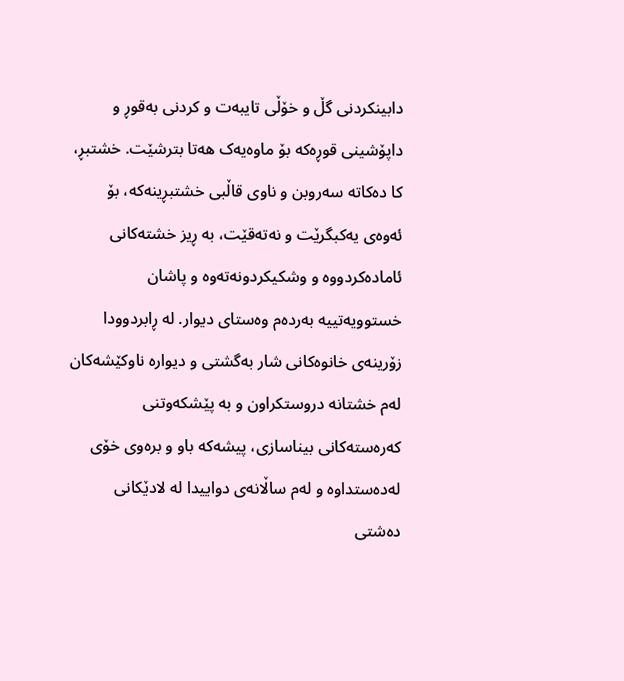دابینکردنی گڵ و خۆڵی تایبەت و کردنی بەقوڕ و داپۆشینی قوڕەکە بۆ ماوەیەک هەتا بترشێت. خشتبڕ، کا دەکاتە سەروبن و ناوی قاڵبی خشتبڕینەکە، بۆ ئەوەی یەکبگرێت و نەتەقێت، بە ڕیز خشتەکانی ئامادەکردووە و وشکیکردونەتەوە و پاشان خستوویەتییە بەردەم وەستای دیوار. لە ڕابردوودا زۆرینەی خانوەکانی شار بەگشتی و دیوارە ناوکێشەکان لەم خشتانە دروستکراون و بە پێشکەوتنی کەرەستەکانی بیناسازی، پیشەکە باو و برەوی خۆی لەدەستداوە و لەم ساڵانەی دواییدا لە لادێکانی دەشتی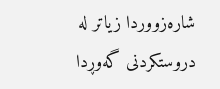شارەزووردا زیاتر لە دروستکردنی گەوڕدا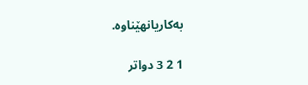بەکاریانهێناوە.

1 2 3 دواتر